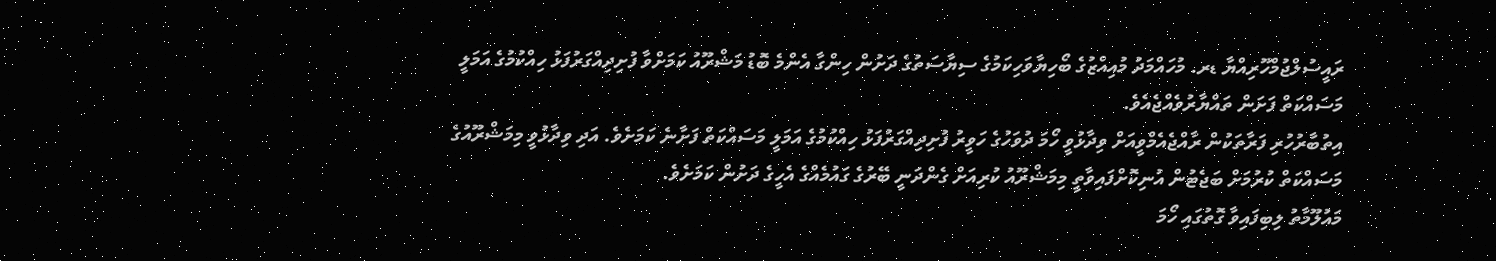ރައީސުލްޖުމްހޫރިއްޔާ ޑރ. މުހައްމަދު މުއިއްޒުގެ ބޯހިޔާވަހިކަމުގެ ސިޔާސަތުގެ ދަށުން ހިންގާ އެންމެ ބޮޑު މަޝްރޫއު ކަމަށްވާ ފުށިދިއްގަރުފަޅު ހިއްކުމުގެ އަމަލީ މަސައްކަތް ފަށަން ތައްޔާރުވެއްޖެއެވެ.
އިތުބާރުހުރި ފަރާތަކުން ރާއްޖެއެމްވީއަށް ވިދާޅުވީ ހޯމަ ދުވަހުގެ ހަވީރު ފުށިދިއްގަރުފަޅު ހިއްކުމުގެ އަމަލީ މަސައްކަތް ފަށާނެ ކަމަށެވެ. އަދި ވިދާޅުވީ މިމަޝްރޫއުގެ މަސައްކަތް ކުރުމަށް ބަޖެޓުން އުނިކޮށްފައިވާތީ މިމަޝްރޫއު ކުރިއަށް ގެންދަނީ ބޭރުގެ ގައުމެއްގެ އެހީގެ ދަށުން ކަމަށެވެ.
މައުލޫމާތު ލިބިފައިވާ ގޮތުގައި ހޯމަ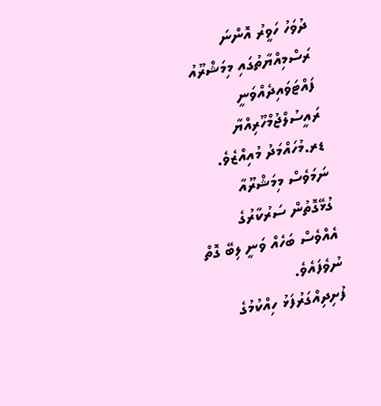ދުވަހު ހަވީރު އޮންނަ ރަސްމިއްޔާތުގައި މިމަޝްރޫއު ފައްޓަވައިދެއްވަނީ ރައީސުލްޖުމްހޫރިއްޔާ ޑރ.މުހައްމަދު މުއިއްޒެވެ. ނަމަވެސް މިމަޝްރޫއާ ގުޅޭގޮތުން ސަރުކާރުގެ އެއްވެސް ބަހެއް ވަނީ ލިބޭ ގޮތް ނުވެފައެވެ.
ފުށިދިއްގަރުފަޅު ހިއްކުމުގެ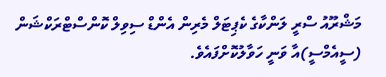މަޝްރޫއު ސްރީ ލަންކާގެ ކެޕިޓަލް މެރިން އެންޑް ސިވިލް ކޮންސްޓްރަކްޝަން (ސީއެމްސީ)އާ ވަނީ ހަވާލުކޮށްފައެވެ.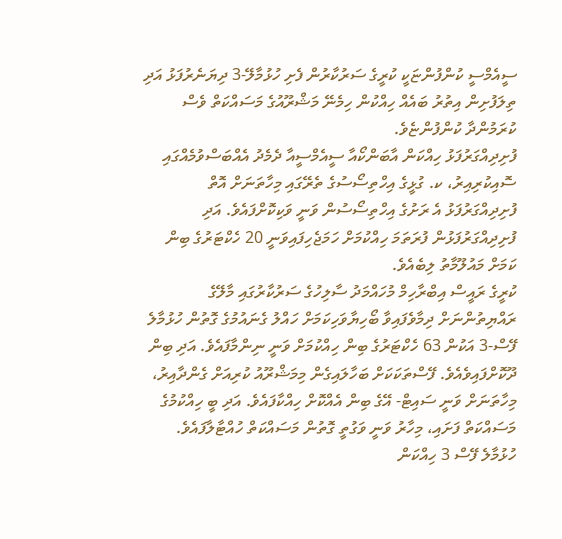ސީއެމްސީ ކުންފުންޏަކީ ކުރީގެ ސަރުކާރުން ފެށި ހުޅުމާލޭ-3 ދިޔަނެރުފަޅު އަދި ތިލަފުށިން އިތުރު ބައެއް ހިއްކުން ހިމެނޭ މަޝްރޫއުގެ މަސައްކަތް ވެސް ކުރަމުންދާ ކުންފުންޏެވެ.
ފުށިދިއްގަރުފަޅު ހިއްކަން އާބަންކޯއާ ސީއެމްސީއާ ދެމެދު އެއްބަސްވުމެއްގައި ސޮއިކުރިއިރު، ކ. ގުޅީގެ އިހްތިސޯސުގެ ތެރޭގައި މިހާތަނަށް އޮތް ފުށިދިއްގަރުފަޅު އެ ރަށުގެ އިހްތިސޯސުން ވަނީ ވަކިކޮށްފައެވެ. އަދި ފުށިދިއްގަރުފަޅުން ފުރަތަމަ ހިއްކުމަށް ހަމަޖެހިފައިވަނީ 20 ހެކްޓަރުގެ ބިން ކަމަށް މައުލޫމާތު ލިބެއެވެ.
ކުރީގެ ރައީސް އިބްރާހިމް މުހައްމަދު ސާލިހުގެ ސަރުކާރުގައި މާލޭގެ ރައްޔިތުންނަށް ދިމާވެފައިވާ ބޯހިޔާވަހިކަމަށް ހައްލު ގެނައުމުގެ ގޮތުން ހުޅުމާލެ ފޭސް-3 އަކުން 63 ހެކްޓަރުގެ ބިން ހިއްކުމަށް ވަނީ ނިންމާފައެވެ. އަދި ބިން ދޫކޮށްފައިވެއެވެ. ފޭސްތަކަކަށް ބަހާލައިގެން މިމަޝްރޫއު ކުރިއަށް ގެންދާއިރު، މިހާތަނަށް ވަނީ ސައިޓް- އޭގެ ބިން އެއްކޮށް ހިއްކާފައެވެ. އަދި ބީ ހިއްކުމުގެ މަސައްކަތް ފަށައި، މިހާރު ވަނީ ވަގުތީ ގޮތުން މަސައްކަތް ހުއްޓާލާފައެވެ. ހުޅުމާލެ ފޭސް 3 ހިއްކަން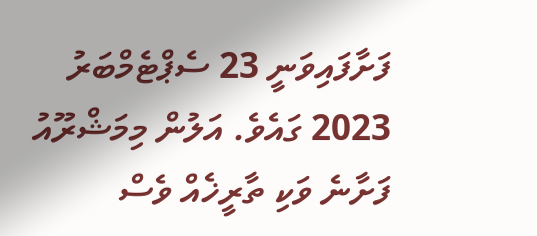ފަށާފައިވަނީ 23 ސެޕްޓެމްބަރު 2023 ގައެވެ. އަލުން މިމަޝްރޫއު ފަށާނެ ވަކި ތާރީޚެއް ވެސް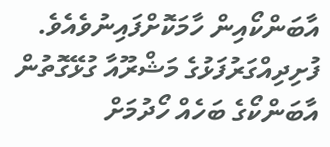އާބަންކޯއިން ހާމަކޮށްފައިނުވެއެވެ.
ފުށިދިއްގަރުފަޅުގެ މަޝްރޫއާ ގުޅޭގޮތުން އާބަންކޯގެ ބަހެއް ހޯދުމަށް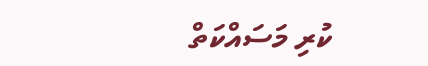ކުރި މަސައްކަތް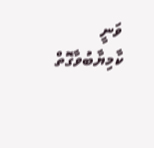ވަނީ ކާމިޔާބުވާގޮތް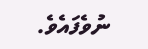ނުވެފައެވެ.